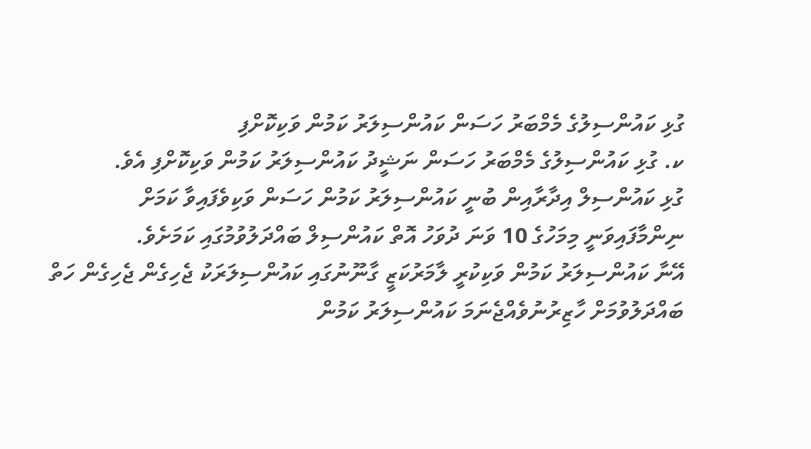ގުޅި ކައުންސިލުގެ މެމްބަރު ހަސަން ކައުންސިލަރު ކަމުން ވަކިކޮށްފި
ކ. ގުޅި ކައުންސިލުގެ މެމްބަރު ހަސަން ނަޝީދު ކައުންސިލަރު ކަމުން ވަކިކޮށްފި އެވެ.
ގުޅި ކައުންސިލް އިދާރާއިން ބުނީ ކައުންސިލަރު ކަމުން ހަސަން ވަކިވެފައިވާ ކަމަށް ނިންމާފައިވަނީ މިމަހުގެ 10 ވަނަ ދުވަހު އޮތް ކައުންސިލް ބައްދަލުވުމުގައި ކަމަށެވެ.
އޭނާ ކައުންސިލަރު ކަމުން ވަކިކުރީ ލާމަރުކަޒީ ގާނޫނުގައި ކައުންސިލަރަކު ޖެހިގެން ޖެހިގެން ހަތް ބައްދަލުވުމަށް ހާޒިރުނުވެއްޖެނަމަ ކައުންސިލަރު ކަމުން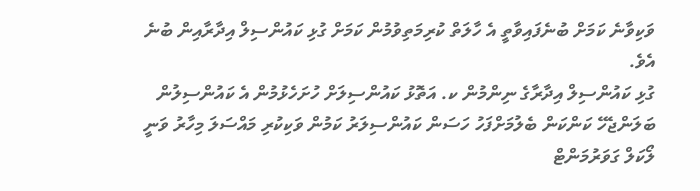ވަކިވާނެ ކަމަށް ބުނެފައިވާތީ އެ ހާލަތް ކުރިމަތިވުމުން ކަމަށް ގުޅި ކައުންސިލް އިދާރާއިން ބުނެ އެވެ.
ގުޅި ކައުންސިލް އިދާރާގެ ނިންމުން ކ. އަތޮޅު ކައުންސިލަށް ހުށަހެޅުމުން އެ ކައުންސިލުން ބަލަންޖެހޭ ކަންކަން ބެލުމަށްފަހު ހަސަން ކައުންސިލަރު ކަމުން ވަކިކުރި މައްސަލަ މިހާރު ވަނީ ލޯކަލް ގަވަރުމަންޓް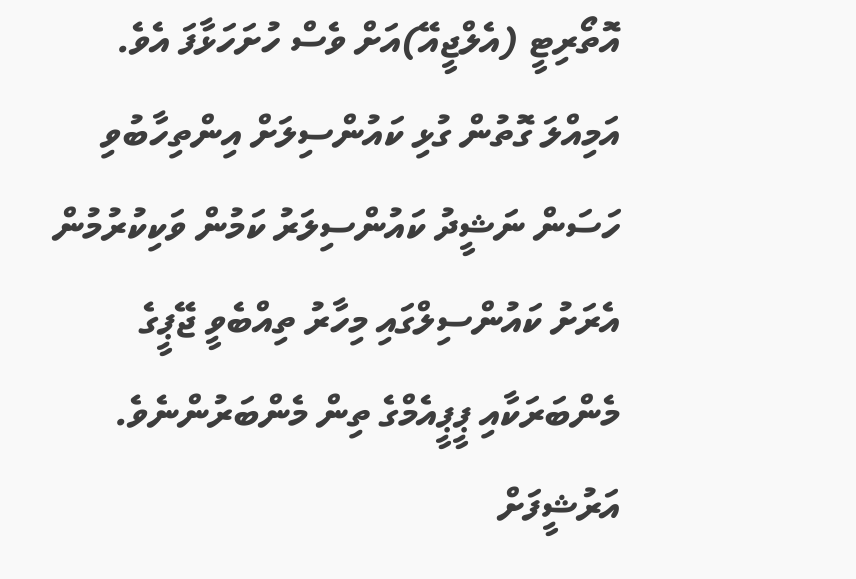އޮތޯރިޓީ (އެލްޖީއޭ)އަށް ވެސް ހުށަހަޅާފަ އެވެ.
އަމިއްލަ ގޮތުން ގުޅި ކައުންސިލަށް އިންތިހާބުވި ހަސަން ނަޝީދު ކައުންސިލަރު ކަމުން ވަކިކުރުމުން އެރަށު ކައުންސިލްގައި މިހާރު ތިއްބެވީ ޖޭޕީގެ މެންބަރަކާއި ޕީޕީއެމްގެ ތިން މެންބަރުންނެވެ.
އަރުޝީފަށް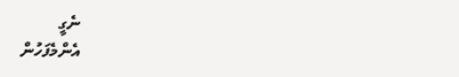ނެގީ
އެންމެފަހުން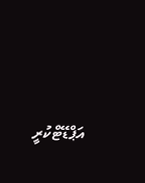އަޕްޑޭޓްކުރީ